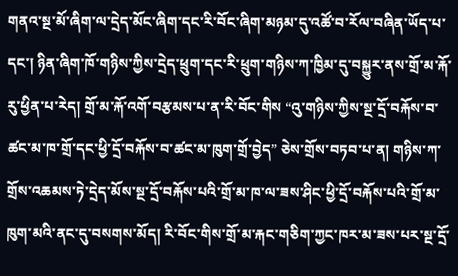གནའ་སྔ་མོ་ཞིག་ལ་དྲེད་མོང་ཞིག་དང་རི་བོང་ཞིག་མཉམ་དུ་འཚོ་བ་རོལ་བཞིན་ཡོད་པ་དང་། ཉིན་ཞིག་ཁོ་གཉིས་ཀྱིས་དྲེད་ཕྲུག་དང་རི་ཕྲུག་གཉིས་ཀ་ཁྱིམ་དུ་བསྐྱུར་ནས་གྲོ་མ་རྐོ་རུ་ཕྱིན་པ་རེད། གྲོ་མ་རྐོ་འགོ་བརྩམས་པ་ན་རི་བོང་གིས “འུ་གཉིས་ཀྱིས་སྔ་དྲོ་བརྐོས་བ་ཚང་མ་ཁ་གྲོ་དང་ཕྱི་དྲོ་བརྐོས་བ་ཚང་མ་ཁུག་གྲོ་བྱེད” ཅེས་གྲོས་བཏབ་པ་ན། གཉིས་ཀ་གྲོས་འཆམས་ཏེ་དྲེད་མོས་སྔ་དྲོ་བརྐོས་པའི་གྲོ་མ་ཁ་ལ་ཟས་ཤིང་ཕྱི་དྲོ་བརྐོས་པའི་གྲོ་མ་ཁུག་མའི་ནང་དུ་བསགས་མོད། རི་བོང་གིས་གྲོ་མ་རྐང་གཅིག་ཀྱང་ཁར་མ་ཟས་པར་སྔ་དྲོ་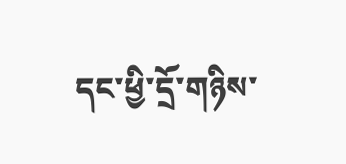དང་ཕྱི་དྲོ་གཉིས་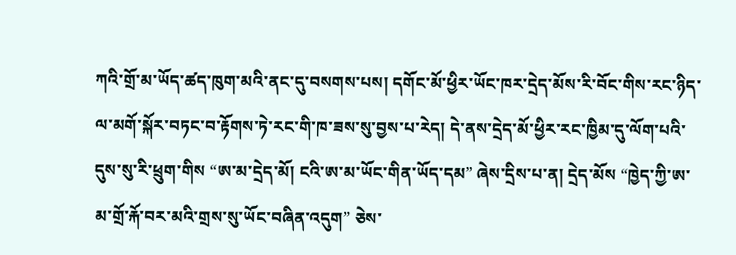ཀའི་གྲོ་མ་ཡོད་ཚད་ཁུག་མའི་ནང་དུ་བསགས་པས། དགོང་མོ་ཕྱིར་ཡོང་ཁར་དྲེད་མོས་རི་བོང་གིས་རང་ཉིད་ལ་མགོ་སྐོར་བཏང་བ་རྟོགས་ཏེ་རང་གི་ཁ་ཟས་སུ་བྱས་པ་རེད། དེ་ནས་དྲེད་མོ་ཕྱིར་རང་ཁྱིམ་དུ་ལོག་པའི་དུས་སུ་རི་ཕྲུག་གིས “ཨ་མ་དྲེད་མོ། ངའི་ཨ་མ་ཡོང་གིན་ཡོད་དམ” ཞེས་དྲིས་པ་ན། དྲེད་མོས “ཁྱེད་ཀྱི་ཨ་མ་གྲོ་རྐོ་བར་མའི་གྲས་སུ་ཡོང་བཞིན་འདུག” ཅེས་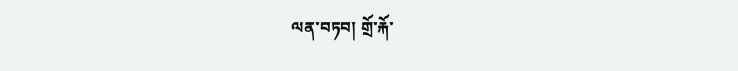ལན་བཏབ། གྲོ་རྐོ་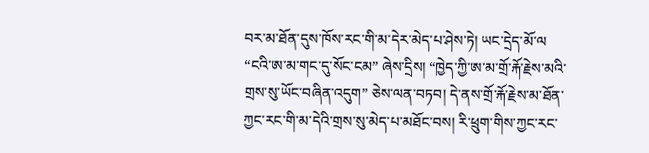བར་མ་ཐོན་དུས་ཁོས་རང་གི་མ་དེར་མེད་པ་ཤེས་ཏེ། ཡང་དྲེད་མོ་ལ “ངའི་ཨ་མ་གང་དུ་སོང་ངམ” ཞེས་དྲིས། “ཁྱེད་ཀྱི་ཨ་མ་གྲོ་རྐོ་རྗེས་མའི་གྲས་སུ་ཡོང་བཞིན་འདུག” ཅེས་ལན་བཏབ། དེ་ནས་གྲོ་རྐོ་རྗེས་མ་ཐོན་ཀྱང་རང་གི་མ་དེའི་གྲས་སུ་མེད་པ་མཐོང་བས། རི་ཕྲུག་གིས་ཀྱང་རང་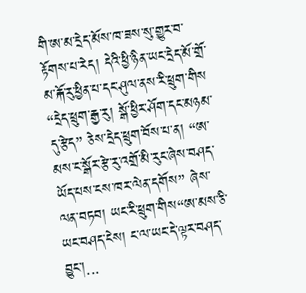གི་ཨ་མ་དྲེད་མོས་ཁ་ཟས་སུ་གྱུར་བ་རྟོགས་པ་རེད། དེའི་ཕྱི་ཉིན་ཡང་དྲེད་མོ་གྲོ་མ་རྐོ་རུ་ཕྱིན་པ་དང་ཤུལ་ནས་རི་ཕྲུག་གིས “དྲེད་ཕྲུག་རྒྱ་རུ། སྒོ་ཕྱིར་ཤོག་དང་མཉམ་དུ་རྩེད” ཅེས་དྲེད་ཕྲུག་བོས་པ་ན། “ཨ་མས་ང་སྒོར་རྩེ་རུ་འགྲོ་མི་རུང་ཞེས་བཤད་ཡོད་པས་ངས་ཁར་ལེན་དགོས” ཞེས་ལན་བཏབ། ཡང་རི་ཕྲུག་གིས“ཨ་མས་ཅི་ཡང་བཤད་ངེས། ང་ལ་ཡང་དེ་ལྟར་བཤད་བྱུང་།...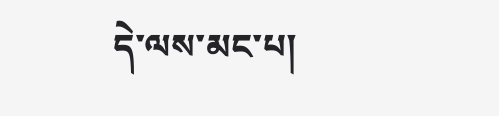དེ་ལས་མང་པ།